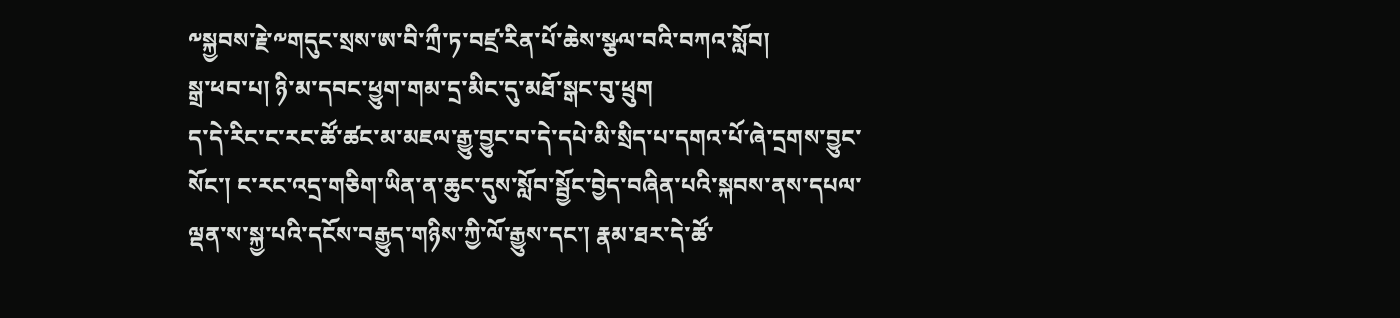༸སྐྱབས་རྗེ་༸གདུང་སྲས་ཨ་བི་ཀྲྀ་ཏ་བཛྲ་རིན་པོ་ཆེས་སྩལ་བའི་བཀའ་སློབ།
སྒྲ་ཕབ་པ། ཉི་མ་དབང་ཕྱུག་གམ་དྲ་མིང་དུ་མཐོ་སྒང་བུ་ཕྲུག
ད་དེ་རིང་ང་རང་ཚོ་ཚང་མ་མཇལ་རྒྱུ་བྱུང་བ་དེ་དཔེ་མི་སྲིད་པ་དགའ་པོ་ཞེ་དྲགས་བྱུང་སོང་། ང་རང་འདྲ་གཅིག་ཡིན་ན་ཆུང་དུས་སློབ་སྦྱོང་བྱེད་བཞིན་པའི་སྐབས་ནས་དཔལ་ལྡན་ས་སྐྱ་པའི་དངོས་བརྒྱུད་གཉིས་ཀྱི་ལོ་རྒྱུས་དང་། རྣམ་ཐར་དེ་ཚོ་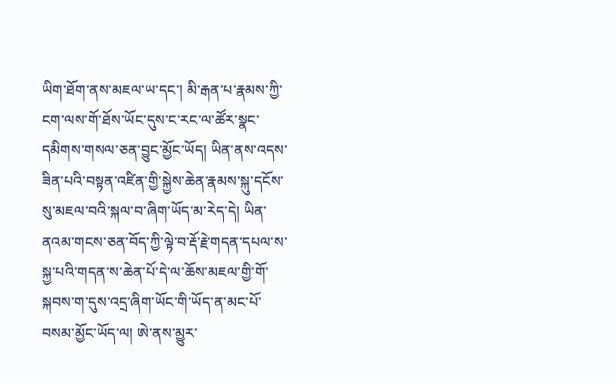ཡིག་ཐོག་ནས་མཇལ་ཡ་དང་། མི་རྒན་པ་རྣམས་ཀྱི་ངག་ལས་གོ་ཐོས་ཡོང་དུས་ང་རང་ལ་ཚོར་སྣང་དམིགས་གསལ་ཅན་བྱུང་མྱོང་ཡོད། ཡིན་ནས་འདས་ཟིན་པའི་བསྟན་འཛིན་གྱི་སྐྱེས་ཆེན་རྣམས་སྐུ་དངོས་སུ་མཇལ་བའི་སྐལ་བ་ཞིག་ཡོད་མ་རེད་དེ། ཡིན་ནའམ་གངས་ཅན་བོད་ཀྱི་ལྟེ་བ་རྡོ་རྗེ་གདན་དཔལ་ས་སྐྱ་པའི་གདན་ས་ཆེན་པོ་དེ་ལ་ཆོས་མཇལ་གྱི་གོ་སྐབས་ག་དུས་འདྲ་ཞིག་ཡོང་གི་ཡོད་ན་མང་པོ་བསམ་མྱོང་ཡོད་ལ། ཨེ་ནས་མྱུར་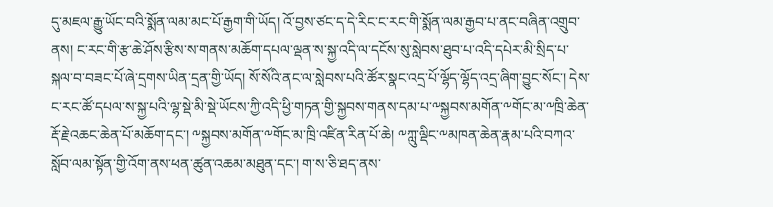དུ་མཇལ་རྒྱུ་ཡོང་བའི་སྨོན་ལམ་མང་པོ་རྒྱག་གི་ཡོད། འོ་བྱས་ཙང་ད་དེ་རིང་ང་རང་གི་སྨོན་ལམ་རྒྱབ་པ་ནང་བཞིན་འགྲུབ་ནས། ང་རང་གི་རྩ་ཆེ་ཤོས་རྩིས་ས་གནས་མཆོག་དཔལ་ལྡན་ས་སྐྱ་འདི་ལ་དངོས་སུ་སླེབས་ཐུབ་པ་འདི་དཔེར་མི་སྲིད་པ་སྐལ་བ་བཟང་པོ་ཞེ་དྲགས་ཡིན་དྲན་གྱི་ཡོད། སོ་སོའི་ནང་ལ་སླེབས་པའི་ཚོར་སྣང་འདྲ་པོ་ལྷོད་ལྷོད་འདྲ་ཞིག་བྱུང་སོང་། དེས་ང་རང་ཚོ་དཔལ་ས་སྐྱ་པའི་ལྷ་སྡེ་མི་སྡེ་ཡོངས་ཀྱི་འདི་ཕྱི་གཏན་གྱི་སྐྱབས་གནས་དམ་པ་༸སྐྱབས་མགོན་༸གོང་མ་༸ཁྲི་ཆེན་རྡོ་རྗེ་འཆང་ཆེན་པོ་མཆོག་དང་། ༸སྐྱབས་མགོན་༸གོང་མ་ཁྲི་འཛིན་རིན་པོ་ཆེ། ༸ཀླུ་ལྡིང་༸མཁན་ཆེན་རྣམ་པའི་བཀའ་སློབ་ལམ་སྟོན་གྱི་འོག་ནས་ཕན་ཚུན་འཆམ་མཐུན་དང་། ག་ས་ཅི་ཐད་ནས་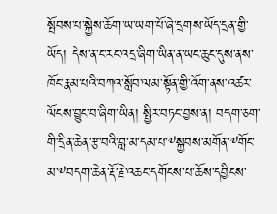སྤོབས་པ་སྐྱེས་ཆོག་ཡ་ཡག་པོ་ཞེ་དྲགས་ཡོད་དྲན་གྱི་ཡོད། དེས་ན་ང་རང་འདྲ་ཞིག་ཡིན་ན་ཡང་ཆུང་དུས་ནས་ཁོང་རྣམ་པའི་བཀའ་སློབ་ལམ་སྟོན་གྱི་འོག་ནས་འཚར་ལོངས་བྱུང་བ་ཞིག་ཡིན། སྤྱིར་བཏང་བྱས་ན། བདག་ཅག་གི་དྲིན་ཆེན་རྩ་བའི་བླ་མ་དམ་པ་༸སྐྱབས་མགོན་༸གོང་མ་༸བདག་ཆེན་རྡོ་རྗེ་འཆང་དགོངས་པ་ཆོས་དབྱིངས་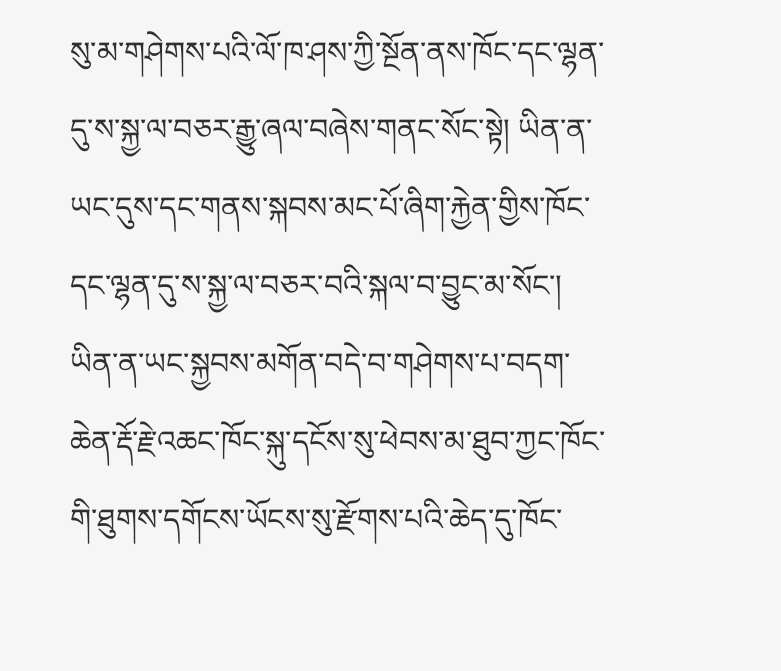སུ་མ་གཤེགས་པའི་ལོ་ཁ་ཤས་ཀྱི་སྔོན་ནས་ཁོང་དང་ལྷན་དུ་ས་སྐྱ་ལ་བཅར་རྒྱུ་ཞལ་བཞེས་གནང་སོང་སྟེ། ཡིན་ན་ཡང་དུས་དང་གནས་སྐབས་མང་པོ་ཞིག་རྐྱེན་གྱིས་ཁོང་དང་ལྷན་དུ་ས་སྐྱ་ལ་བཅར་བའི་སྐལ་བ་བྱུང་མ་སོང་། ཡིན་ན་ཡང་སྐྱབས་མགོན་བདེ་བ་གཤེགས་པ་བདག་ཆེན་རྡོ་རྗེ་འཆང་ཁོང་སྐུ་དངོས་སུ་ཕེབས་མ་ཐུབ་ཀྱང་ཁོང་གི་ཐུགས་དགོངས་ཡོངས་སུ་རྫོགས་པའི་ཆེད་དུ་ཁོང་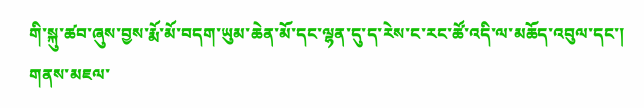གི་སྐུ་ཚབ་ཞུས་བྱས་རྨོ་མོ་བདག་ཡུམ་ཆེན་མོ་དང་ལྷན་དུ་ད་རེས་ང་རང་ཚོ་འདི་ལ་མཆོད་འབུལ་དང་། གནས་མཇལ་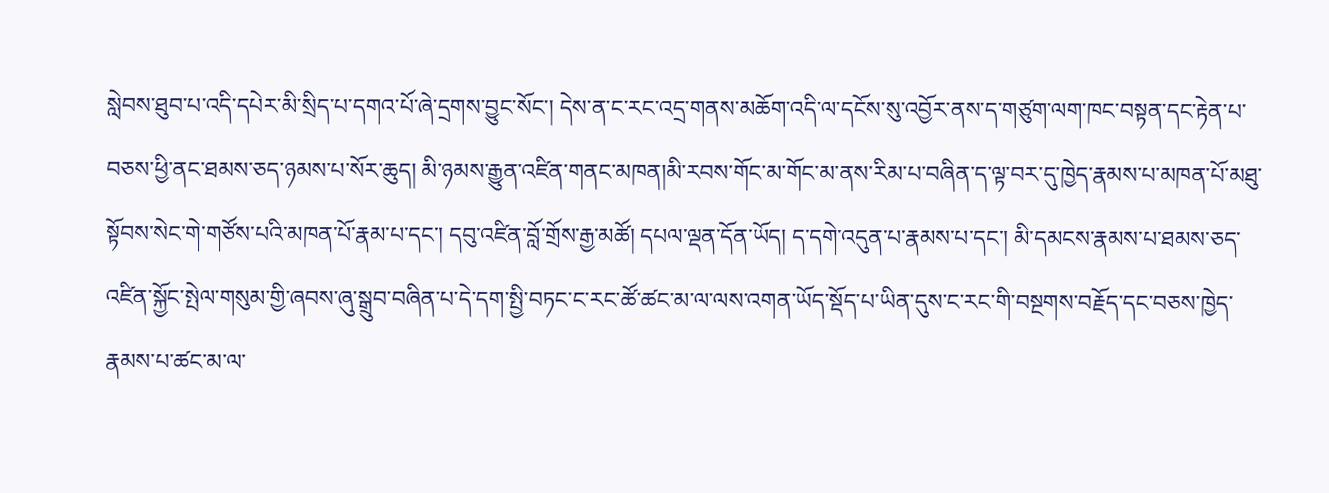སླེབས་ཐུབ་པ་འདི་དཔེར་མི་སྲིད་པ་དགའ་པོ་ཞེ་དྲགས་བྱུང་སོང་། དེས་ན་ང་རང་འདྲ་གནས་མཆོག་འདི་ལ་དངོས་སུ་འབྱོར་ནས་ད་གཙུག་ལག་ཁང་བསྟན་དང་རྟེན་པ་བཅས་ཕྱི་ནང་ཐམས་ཅད་ཉམས་པ་སོར་ཆུད། མི་ཉམས་རྒྱུན་འཛིན་གནང་མཁན།མི་རབས་གོང་མ་གོང་མ་ནས་རིམ་པ་བཞིན་ད་ལྟ་བར་དུ་ཁྱེད་རྣམས་པ་མཁན་པོ་མཐུ་སྟོབས་སེང་གེ་གཙོས་པའི་མཁན་པོ་རྣམ་པ་དང་། དབུ་འཛིན་བློ་གྲོས་རྒྱ་མཚོ། དཔལ་ལྡན་དོན་ཡོད། ད་དགེ་འདུན་པ་རྣམས་པ་དང་། མི་དམངས་རྣམས་པ་ཐམས་ཅད་འཛིན་སྐྱོང་སྤེལ་གསུམ་གྱི་ཞབས་ཞུ་སྒྲུབ་བཞིན་པ་དེ་དག་སྤྱི་བཏང་ང་རང་ཚོ་ཚང་མ་ལ་ལས་འགན་ཡོད་སྡོད་པ་ཡིན་དུས་ང་རང་གི་བསྔགས་བརྗོད་དང་བཅས་ཁྱེད་རྣམས་པ་ཚང་མ་ལ་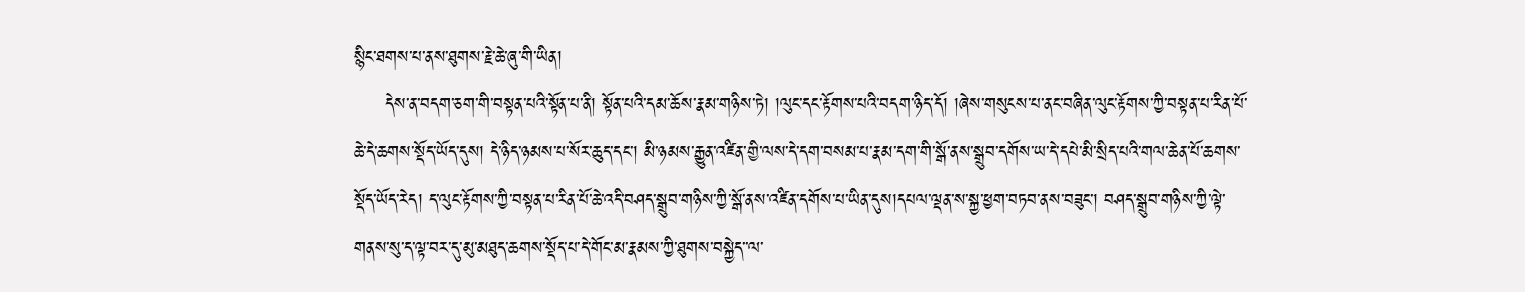སྙིང་ཐགས་པ་ནས་ཐུགས་རྗེ་ཆེ་ཞུ་གི་ཡིན།
     དེས་ན་བདག་ཅག་གི་བསྟན་པའི་སྟོན་པ་ནི། སྟོན་པའི་དམ་ཆོས་རྣམ་གཉིས་ཏེ། །ལུང་དང་རྟོགས་པའི་བདག་ཉིད་དོ། །ཞེས་གསུངས་པ་ནང་བཞིན་ལུང་རྟོགས་ཀྱི་བསྟན་པ་རིན་པོ་ཆེ་དེ་ཆགས་སྡོད་ཡོད་དུས། དེ་ཉིད་ཉམས་པ་སོར་ཆུད་དང་། མི་ཉམས་རྒྱུན་འཛིན་གྱི་ལས་དེ་དག་བསམ་པ་རྣམ་དག་གི་སྒོ་ནས་སྒྲུབ་དགོས་ཡ་དེ་དཔེ་མི་སྲིད་པའི་གལ་ཆེན་པོ་ཆགས་སྡོད་ཡོད་རེད། ད་ལུང་རྟོགས་ཀྱི་བསྟན་པ་རིན་པོ་ཆེ་འདི་བཤད་སྒྲུབ་གཉིས་ཀྱི་སྒོ་ནས་འཛིན་དགོས་པ་ཡིན་དུས།དཔལ་ལྡན་ས་སྐྱ་ཕྱག་བཏབ་ནས་བཟུང་། བཤད་སྒྲུབ་གཉིས་ཀྱི་ལྟེ་གནས་སུ་ད་ལྟ་བར་དུ་མུ་མཐུད་ཆགས་སྡོད་པ་དེ་གོང་མ་རྣམས་ཀྱི་ཐུགས་བསྐྱེད་་ལ་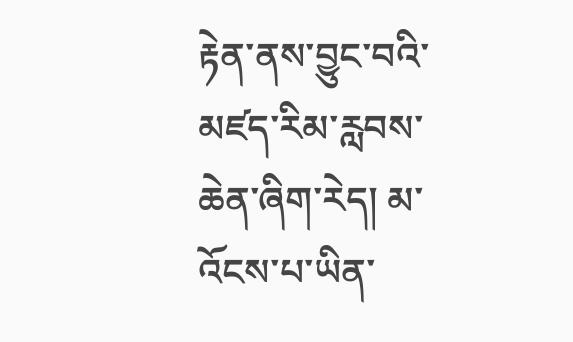རྟེན་ནས་བྱུང་བའི་མཛད་རིམ་རླབས་ཆེན་ཞིག་རེད། མ་འོངས་པ་ཡིན་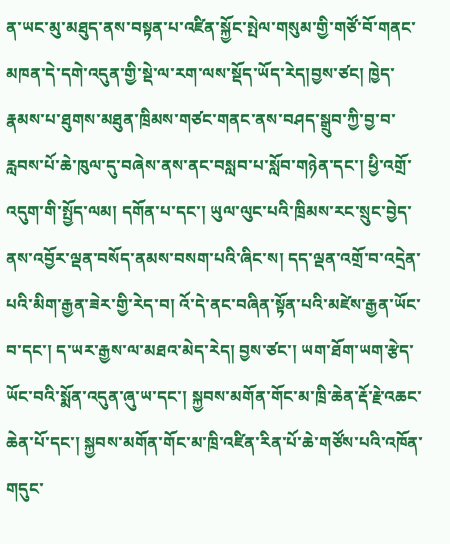ན་ཡང་མུ་མཐུད་ནས་བསྟན་པ་འཛིན་སྐྱོང་སྤེལ་གསུམ་གྱི་གཙོ་བོ་གནང་མཁན་དེ་དགེ་འདུན་གྱི་སྡེ་ལ་རག་ལས་སྡོད་ཡོད་རེད།བྱས་ཙང། ཁྱེད་རྣམས་པ་ཐུགས་མཐུན་ཁྲིམས་གཙང་གནང་ནས་བཤད་སྒྲུབ་ཀྱི་བྱ་བ་རླབས་པོ་ཆེ་ཁུལ་དུ་བཞེས་ནས་ནང་བསླབ་པ་སློབ་གཉེན་དང་། ཕྱི་འགྲོ་འདུག་གི་སྤྱོད་ལམ། དགོན་པ་དང་། ཡུལ་ལུང་པའི་ཁྲིམས་རང་སྲུང་བྱེད་ནས་འབྱོར་ལྡན་བསོད་ནམས་བསག་པའི་ཞིང་ས། དད་ལྡན་འགྲོ་བ་འདྲེན་པའི་མིག་རྒྱན་ཟེར་གྱི་རེད་བ། འོ་དེ་ནང་བཞིན་སྟོན་པའི་མཛེས་རྒྱན་ཡོང་བ་དང་། ད་ཡར་རྒྱས་ལ་མཐའ་མེད་རེད། བྱས་ཙང་། ཡག་ཐོག་ཡག་རྩེད་ཡོང་བའི་སྨོན་འདུན་ཞུ་ཡ་དང་། སྐྱབས་མགོན་གོང་མ་ཁྲི་ཆེན་རྡོ་རྗེ་འཆང་ཆེན་པོ་དང་། སྐྱབས་མགོན་གོང་མ་ཁྲི་འཛིན་རིན་པོ་ཆེ་གཙོས་པའི་འཁོན་གདུང་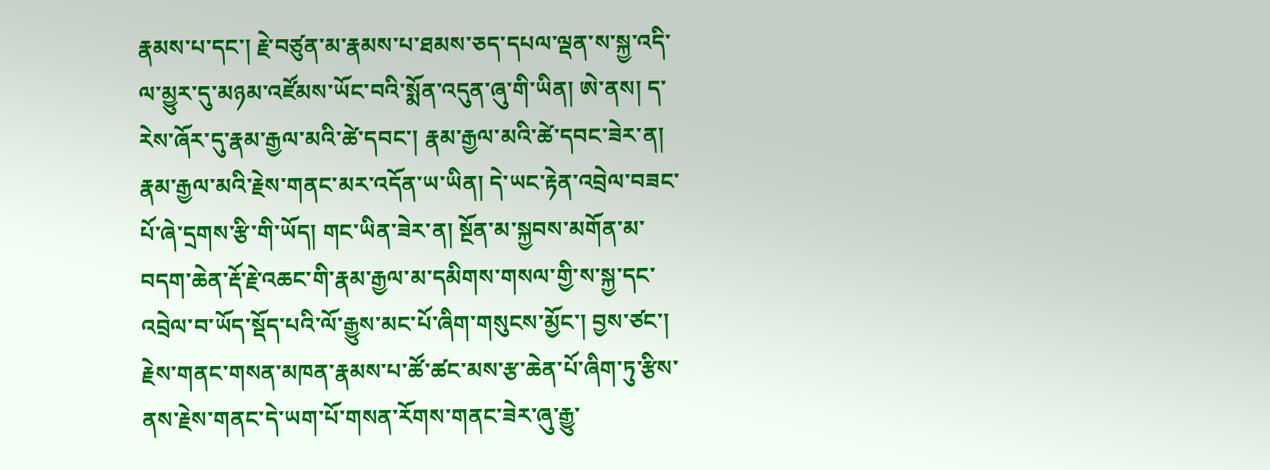རྣམས་པ་དང་། རྗེ་བཙུན་མ་རྣམས་པ་ཐམས་ཅད་དཔལ་ལྡན་ས་སྐྱ་འདི་ལ་མྱུར་དུ་མཉམ་འཛོམས་ཡོང་བའི་སྨོན་འདུན་ཞུ་གི་ཡིན། ཨེ་ནས། ད་རེས་ཞོར་དུ་རྣམ་རྒྱལ་མའི་ཚེ་དབང་། རྣམ་རྒྱལ་མའི་ཚེ་དབང་ཟེར་ན། རྣམ་རྒྱལ་མའི་རྗེས་གནང་མར་འདོན་ཡ་ཡིན། དེ་ཡང་རྟེན་འབྲེལ་བཟང་པོ་ཞེ་དྲགས་རྩི་གི་ཡོད། གང་ཡིན་ཟེར་ན། སྔོན་མ་སྐྱབས་མགོན་མ་བདག་ཆེན་རྡོ་རྗེ་འཆང་གི་རྣམ་རྒྱལ་མ་དམིགས་གསལ་གྱི་ས་སྐྱ་དང་འབྲེལ་བ་ཡོད་སྡོད་པའི་ལོ་རྒྱུས་མང་པོ་ཞིག་གསུངས་མྱོང་། བྱས་ཙང་། རྗེས་གནང་གསན་མཁན་རྣམས་པ་ཚོ་ཚང་མས་རྩ་ཆེན་པོ་ཞིག་ཏུ་རྩིས་ནས་རྗེས་གནང་དེ་ཡག་པོ་གསན་རོགས་གནང་ཟེར་ཞུ་རྒྱུ་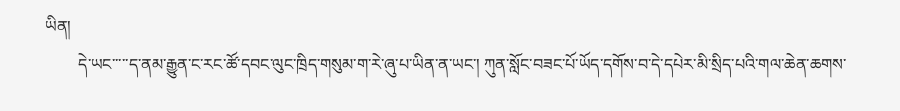ཡིན།
        དེ་ཡང་་་་་ད་ནམ་རྒྱུན་ང་རང་ཚོ་དབང་ལུང་ཁྲིད་གསུམ་ག་རེ་ཞུ་པ་ཡིན་ན་ཡང་། ཀུན་སློང་བཟང་པོ་ཡོད་དགོས་བ་དེ་དཔེར་མི་སྲིད་པའི་གལ་ཆེན་ཆགས་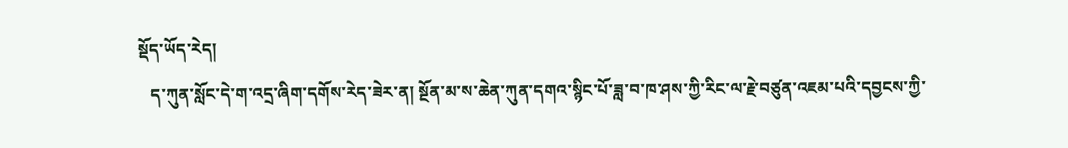སྡོད་ཡོད་རེད།
   ད་ཀུན་སློང་དེ་ག་འདྲ་ཞིག་དགོས་རེད་ཟེར་ན། སྔོན་མ་ས་ཆེན་ཀུན་དགའ་སྙིང་པོ་ཟླ་བ་ཁ་ཤས་ཀྱི་རིང་ལ་རྗེ་བཙུན་འཇམ་པའི་དབྱངས་ཀྱི་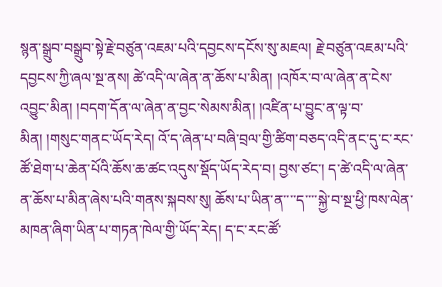སྙན་སྒྲུབ་བསྒྲུབ་སྟེ་རྗེ་བཙུན་འཇམ་པའི་དབྱངས་དངོས་སུ་མཇལ། རྗེ་བཙུན་འཇམ་པའི་དབྱངས་ཀྱི་ཞལ་སྔ་ནས། ཚེ་འདི་ལ་ཞེན་ན་ཆོས་པ་མིན། །འཁོར་བ་ལ་ཞེན་ན་ངེས་འབྱུང་མིན། །བདག་དོན་ལ་ཞེན་ན་བྱང་སེམས་མིན། །འཛིན་པ་བྱུང་ན་ལྟ་བ་མིན། །གསུང་གནང་ཡོད་རེད། འོ་ད་ཞེན་པ་བཞི་བྲལ་གྱི་ཚིག་བཅད་འདི་ནང་དུ་ང་རང་ཚོ་ཐེག་པ་ཆེན་པོའི་ཆོས་ཆ་ཚང་འདུས་སྡོད་ཡོད་རེད་བ། བྱས་ཙང་། ད་ཚེ་འདི་ལ་ཞེན་ན་ཆོས་པ་མིན་ཞེས་པའི་གནས་སྐབས་སུ། ཆོས་པ་ཡིན་ན་་་་ད་་་་སྐྱེ་བ་སྔ་ཕྱི་ཁས་ལེན་མཁན་ཞིག་ཡིན་པ་གཏན་ཁེལ་གྱི་ཡོད་རེད། ད་ང་རང་ཚོ་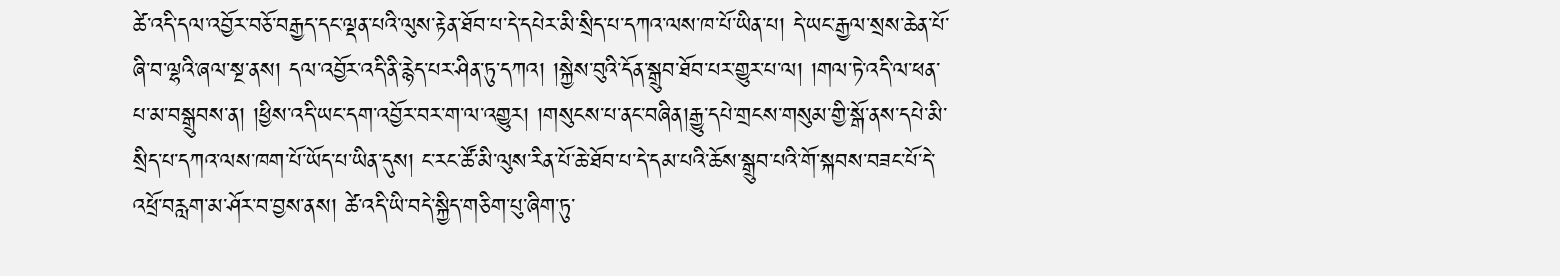ཚེ་འདི་དལ་འབྱོར་བཅོ་བརྒྱད་དང་ལྡན་པའི་ལུས་རྟེན་ཐོབ་པ་དེ་དཔེར་མི་སྲིད་པ་དཀའ་ལས་ཁ་པོ་ཡིན་པ། དེ་ཡང་རྒྱལ་སྲས་ཆེན་པོ་ཞི་བ་ལྷའི་ཞལ་སྔ་ནས། དལ་འབྱོར་འདི་ནི་རྙེད་པར་ཤིན་ཏུ་དཀའ། །སྐྱེས་བུའི་དོན་སྒྲུབ་ཐོབ་པར་གྱུར་པ་ལ། །གལ་ཏེ་འདི་ལ་ཕན་པ་མ་བསྒྲུབས་ན། །ཕྱིས་འདི་ཡང་དག་འབྱོར་བར་ག་ལ་འགྱུར། །གསུངས་པ་ནང་བཞིན།རྒྱུ་དཔེ་གྲངས་གསུམ་གྱི་སྒོ་ནས་དཔེ་མི་སྲིད་པ་དཀའ་ལས་ཁག་པོ་ཡོད་པ་ཡིན་དུས། ང་རང་ཚོ་མི་ལུས་རིན་པོ་ཆེ་ཐོབ་པ་དེ་དམ་པའི་ཆོས་སྒྲུབ་པའི་གོ་སྐབས་བཟང་པོ་དེ་འཕྲོ་བརླག་མ་ཤོར་བ་བྱས་ནས། ཚེ་འདི་ཡི་བདེ་སྐྱིད་གཅིག་པུ་ཞིག་ཏུ་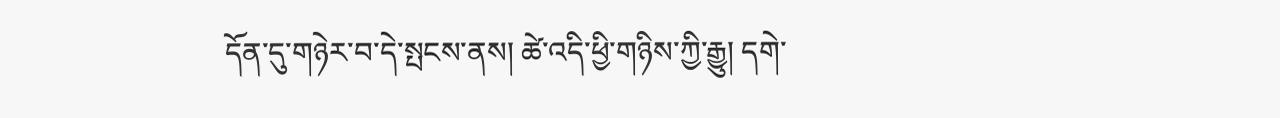དོན་དུ་གཉེར་བ་དེ་སྤངས་ནས། ཚེ་འདི་ཕྱི་གཉིས་ཀྱི་རྒྱུ། དགེ་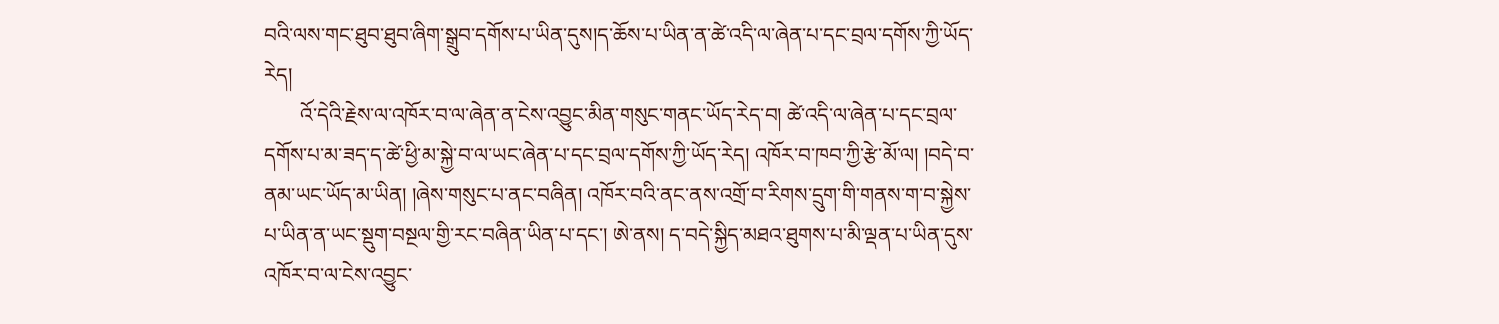བའི་ལས་གང་ཐུབ་ཐུབ་ཞིག་སྒྲུབ་དགོས་པ་ཡིན་དུས།ད་ཆོས་པ་ཡིན་ན་ཚེ་འདི་ལ་ཞེན་པ་དང་བྲལ་དགོས་ཀྱི་ཡོད་རེད།
       འོ་དེའི་རྗེས་ལ་འཁོར་བ་ལ་ཞེན་ན་ངེས་འབྱུང་མིན་གསུང་གནང་ཡོད་རེད་བ། ཚེ་འདི་ལ་ཞེན་པ་དང་བྲལ་དགོས་པ་མ་ཟད་ད་ཚེ་ཕྱི་མ་སྐྱེ་བ་ལ་ཡང་ཞེན་པ་དང་བྲལ་དགོས་ཀྱི་ཡོད་རེད། འཁོར་བ་ཁབ་ཀྱི་རྩེ་མོ་ལ། །བདེ་བ་ནམ་ཡང་ཡོད་མ་ཡིན། །ཞེས་གསུང་པ་ནང་བཞིན། འཁོར་བའི་ནང་ནས་འགྲོ་བ་རིགས་དྲུག་གི་གནས་ག་བ་སྐྱེས་པ་ཡིན་ན་ཡང་སྡུག་བསྔལ་གྱི་རང་བཞིན་ཡིན་པ་དང་། ཨེ་ནས། ད་བདེ་སྐྱིད་མཐའ་ཐུགས་པ་མི་ལྡན་པ་ཡིན་དུས་འཁོར་བ་ལ་ངེས་འབྱུང་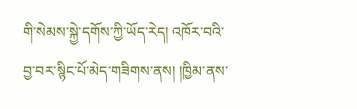གི་སེམས་སྐྱེ་དགོས་ཀྱི་ཡོད་རེད། འཁོར་བའི་བྱ་བར་སྙིང་པོ་མེད་གཟིགས་ནས། །ཁྱིམ་ནས་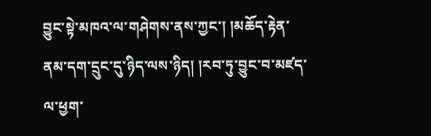བྱུང་སྟེ་མཁའ་ལ་གཤེགས་ནས་ཀྱང་། །མཆོད་རྟེན་ནམ་དག་དྲུང་དུ་ཉིད་ལས་ཉིད། །རབ་ཏུ་བྱུང་བ་མཛད་ལ་ཕྱག་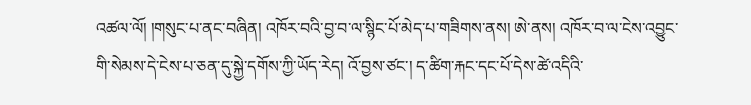འཚལ་ལོ། །གསུང་པ་ནང་བཞིན། འཁོར་བའི་བྱ་བ་ལ་སྙིང་པོ་མེད་པ་གཟིགས་ནས། ཨེ་ནས། འཁོར་བ་ལ་ངེས་འབྱུང་གི་སེམས་དེ་ངེས་པ་ཅན་དུ་སྐྱེ་དགོས་ཀྱི་ཡོད་རེད། འོ་བྱས་ཙང་། ད་ཚིག་རྐང་དང་པོ་དེས་ཚེ་འདིའི་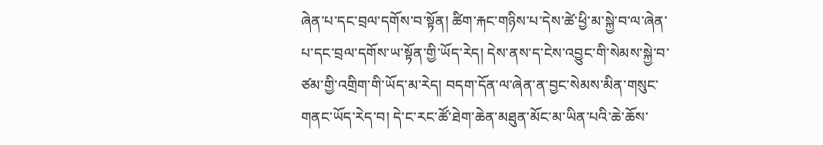ཞེན་པ་དང་བྲལ་དགོས་བ་སྟོན། ཚིག་རྐང་གཉིས་པ་དེས་ཚེ་ཕྱི་མ་སྐྱེ་བ་ལ་ཞེན་པ་དང་བྲལ་དགོས་ཡ་སྟོན་གྱི་ཡོད་རེད། དེས་ནས་ད་ངེས་འབྱུང་གི་སེམས་སྐྱེ་བ་ཙམ་གྱི་འགྲིག་གི་ཡོད་མ་རེད། བདག་དོན་ལ་ཞེན་ན་བྱང་སེམས་མིན་གསུང་གནང་ཡོད་རེད་བ། དེ་ང་རང་ཚོ་ཐེག་ཆེན་མཐུན་མོང་མ་ཡིན་པའི་ཆེ་ཆོས་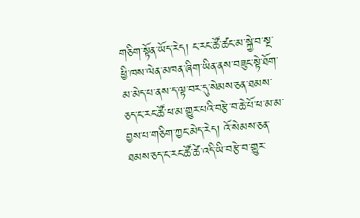གཅིག་སྟོན་ཡོད་རེད། ང་རང་ཚོ་ཚང་མ་སྐྱེ་བ་སྔ་ཕྱི་ཁས་ལེན་མཁན་ཞིག་ཡིན་ནས་བཟུང་སྟེ་ཐོག་མ་མེད་པ་ནས་ད་ལྟ་བར་དུ་སེམས་ཅན་ཐམས་ཅད་ང་རང་ཚོ་ཕ་མ་གྱུར་པའི་བརྩེ་བ་ཆེ་པོ་ཕ་མ་མ་བྱས་པ་གཅིག་ཀྱང་མེད་རེད། འོ་སེམས་ཅན་ཐམས་ཅད་ང་རང་ཚོ་ཚེ་འདི་ཡི་བརྩེ་བ་གྱུར་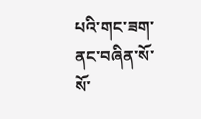པའི་གང་ཟག་ནང་བཞིན་སོ་སོ་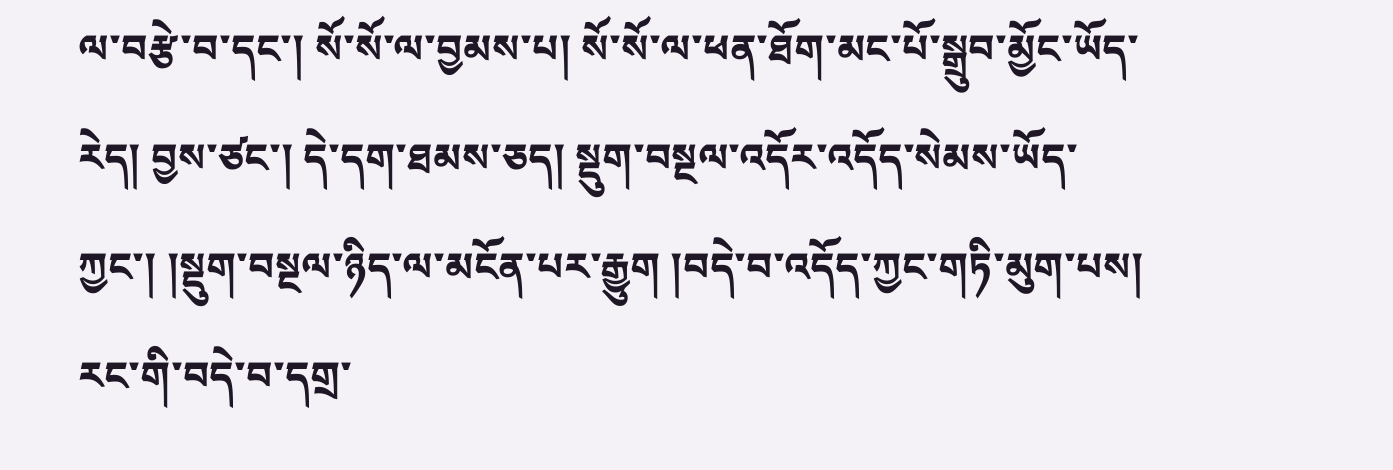ལ་བརྩེ་བ་དང་། སོ་སོ་ལ་བྱམས་པ། སོ་སོ་ལ་ཕན་ཐོག་མང་པོ་སྒྲུབ་མྱོང་ཡོད་རེད། བྱས་ཙང་། དེ་དག་ཐམས་ཅད། སྡུག་བསྔལ་འདོར་འདོད་སེམས་ཡོད་ཀྱང་། །སྡུག་བསྔལ་ཉིད་ལ་མངོན་པར་རྒྱུག །བདེ་བ་འདོད་ཀྱང་གཏི་མུག་པས། རང་གི་བདེ་བ་དགྲ་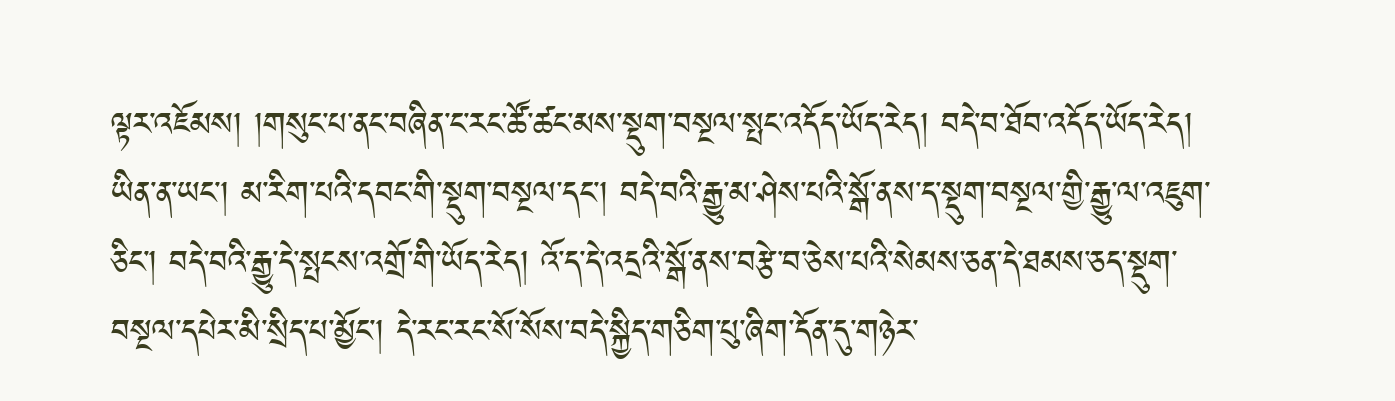ལྟར་འཇོམས། །གསུང་པ་ནང་བཞིན་ང་རང་ཚོ་ཚང་མས་སྡུག་བསྔལ་སྤང་འདོད་ཡོད་རེད། བདེ་བ་ཐོབ་འདོད་ཡོད་རེད། ཡིན་ན་ཡང་། མ་རིག་པའི་དབང་གི་སྡུག་བསྔལ་དང་། བདེ་བའི་རྒྱུ་མ་ཤེས་པའི་སྒོ་ནས་ད་སྡུག་བསྔལ་གྱི་རྒྱུ་ལ་འཇུག་ཅིང་། བདེ་བའི་རྒྱུ་དེ་སྤངས་འགྲོ་གི་ཡོད་རེད། འོ་ད་དེ་འདྲའི་སྒོ་ནས་བརྩེ་བ་ཅེས་པའི་སེམས་ཅན་དེ་ཐམས་ཅད་སྡུག་བསྔལ་དཔེར་མི་སྲིད་པ་མྱོང་། དེ་རང་རང་སོ་སོས་བདེ་སྐྱིད་གཅིག་པུ་ཞིག་དོན་དུ་གཉེར་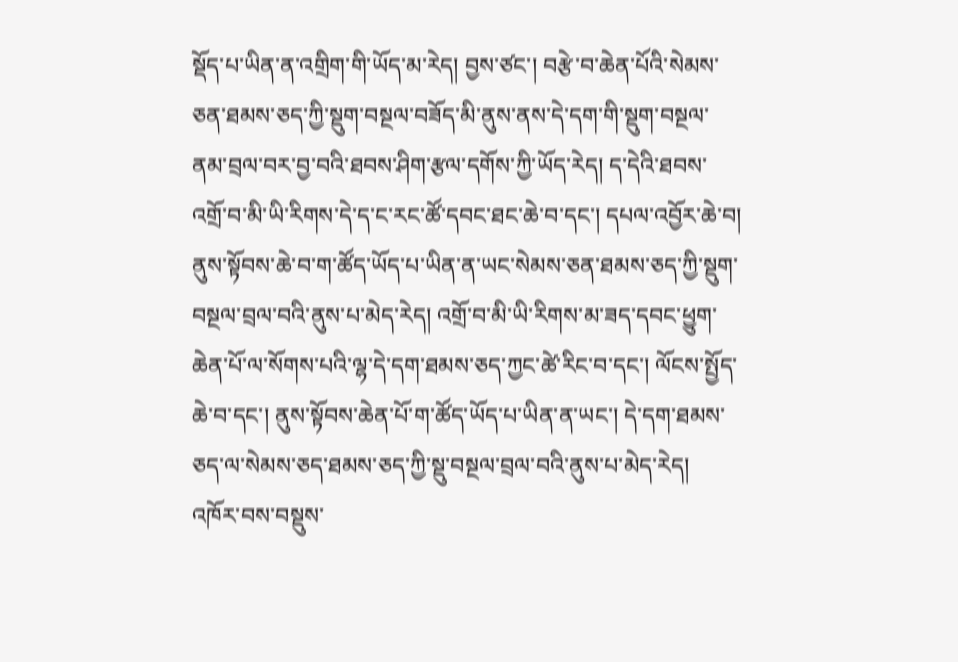སྡོད་པ་ཡིན་ན་འགྲིག་གི་ཡོད་མ་རེད། བྱས་ཙང་། བརྩེ་བ་ཆེན་པོའི་སེམས་ཅན་ཐམས་ཅད་ཀྱི་སྡུག་བསྔལ་བཟོད་མི་ནུས་ནས་དེ་དག་གི་སྡུག་བསྔལ་ནམ་བྲལ་བར་བྱ་བའི་ཐབས་ཤིག་རྩལ་དགོས་ཀྱི་ཡོད་རེད། ད་དེའི་ཐབས་འགྲོ་བ་མི་ཡི་རིགས་དེ་ད་ང་རང་ཚོ་དབང་ཐང་ཆེ་བ་དང་། དཔལ་འབྱོར་ཆེ་བ། ནུས་སྟོབས་ཆེ་བ་ག་ཚོད་ཡོད་པ་ཡིན་ན་ཡང་སེམས་ཅན་ཐམས་ཅད་ཀྱི་སྡུག་བསྔལ་བྲལ་བའི་ནུས་པ་མེད་རེད། འགྲོ་བ་མི་ཡི་རིགས་མ་ཟད་དབང་ཕྱུག་ཆེན་པོ་ལ་སོགས་པའི་ལྷ་དེ་དག་ཐམས་ཅད་ཀྱང་ཚེ་རིང་བ་དང་། ལོངས་སྤྱོད་ཆེ་བ་དང་། ནུས་སྟོབས་ཆེན་པོ་ག་ཚོད་ཡོད་པ་ཡིན་ན་ཡང་། དེ་དག་ཐམས་ཅད་ལ་སེམས་ཅད་ཐམས་ཅད་ཀྱི་སྡུ་བསྔལ་བྲལ་བའི་ནུས་པ་མེད་རེད། འཁོར་བས་བསྡུས་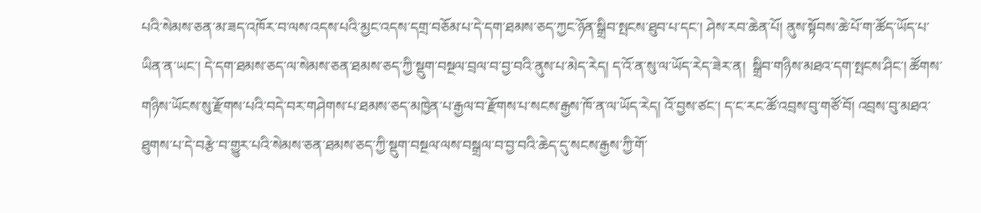པའི་སེམས་ཅན་མ་ཟད་འཁོར་བ་ལས་འདས་པའི་མྱང་འདས་དགྲ་བཅོམ་པ་དེ་དག་ཐམས་ཅད་ཀྱང་ཉོན་སྒྲིབ་སྤངས་ཐུབ་པ་དང་། ཤེས་རབ་ཆེན་པོ། ནུས་སྟོབས་ཆེ་པོ་ག་ཚོད་ཡོད་པ་ཡིན་ན་ཡང་། དེ་དག་ཐམས་ཅད་ལ་སེམས་ཅན་ཐམས་ཅད་ཀྱི་སྡུག་བསྔལ་བྲལ་བ་བྱ་བའི་ནུས་པ་མེད་རེད། ད་འོ་ན་སུ་ལ་ཡོད་རེད་ཟེར་ན།  སྒྲིབ་གཉིས་མཐའ་དག་སྤངས་ཤིང་། ཚོགས་གཉིས་ཡོངས་སུ་རྫོགས་པའི་བདེ་བར་གཤེགས་པ་ཐམས་ཅད་མཁྱེན་པ་རྒྱལ་བ་རྫོགས་པ་སངས་རྒྱས་ཁོ་ན་ལ་ཡོད་རེད། འོ་བྱས་ཙང་། ད་ང་རང་ཚོ་འབྲས་བུ་གཙོ་བོ། འབྲས་བུ་མཐའ་ཐུགས་པ་དེ་བརྩེ་བ་གྱུར་པའི་སེམས་ཅན་ཐམས་ཅད་ཀྱི་སྡུག་བསྔལ་ལས་བསྒྲལ་བ་བྱ་བའི་ཆེད་དུ་སངས་རྒྱས་ཀྱི་གོ་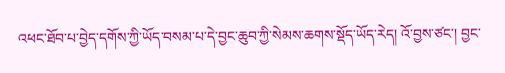འཕང་ཐོབ་པ་བྱེད་དགོས་ཀྱི་ཡོད་བསམ་པ་དེ་བྱང་ཆུབ་ཀྱི་སེམས་ཆགས་སྡོད་ཡོད་རེད། འོ་བྱས་ཙང་། བྱང་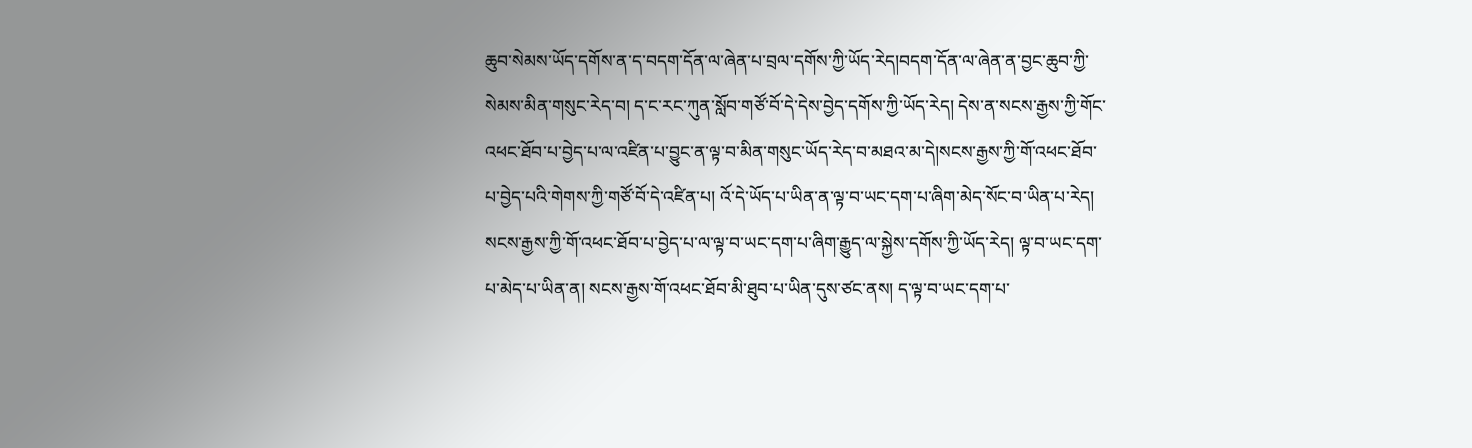ཆུབ་སེམས་ཡོད་དགོས་ན་ད་བདག་དོན་ལ་ཞེན་པ་བྲལ་དགོས་ཀྱི་ཡོད་རེད།བདག་དོན་ལ་ཞེན་ན་བྱང་ཆུབ་ཀྱི་སེམས་མིན་གསུང་རེད་བ། ད་ང་རང་ཀུན་སློབ་གཙོ་བོ་དེ་དེས་བྱེད་དགོས་ཀྱི་ཡོད་རེད། དེས་ན་སངས་རྒྱས་ཀྱི་གོང་འཕང་ཐོབ་པ་བྱེད་པ་ལ་འཛིན་པ་བྱུང་ན་ལྟ་བ་མིན་གསུང་ཡོད་རེད་བ་མཐའ་མ་དེ།སངས་རྒྱས་ཀྱི་གོ་འཕང་ཐོབ་པ་བྱེད་པའི་གེགས་ཀྱི་གཙོ་བོ་དེ་འཛིན་པ། འོ་དེ་ཡོད་པ་ཡིན་ན་ལྟ་བ་ཡང་དག་པ་ཞིག་མེད་སོང་བ་ཡིན་པ་རེད། སངས་རྒྱས་ཀྱི་གོ་འཕང་ཐོབ་པ་བྱེད་པ་ལ་ལྟ་བ་ཡང་དག་པ་ཞིག་རྒྱུད་ལ་སྐྱེས་དགོས་ཀྱི་ཡོད་རེད། ལྟ་བ་ཡང་དག་པ་མེད་པ་ཡིན་ན། སངས་རྒྱས་གོ་འཕང་ཐོབ་མི་ཐུབ་པ་ཡིན་དུས་ཙང་ནས། ད་ལྟ་བ་ཡང་དག་པ་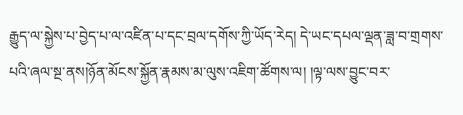རྒྱུད་ལ་སྐྱེས་པ་བྱེད་པ་ལ་འཛིན་པ་དང་བྲལ་དགོས་ཀྱི་ཡོད་རེད། དེ་ཡང་དཔལ་ལྡན་ཟླ་བ་གྲགས་པའི་ཞལ་སྔ་ནས།ཉོན་མོངས་སྐྱོན་རྣམས་མ་ལུས་འཇིག་ཚོགས་ལ། །ལྟ་ལས་བྱུང་བར་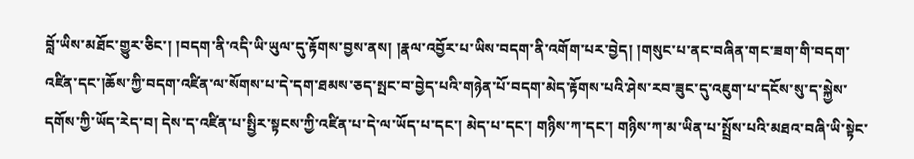བློ་ཡིས་མཐོང་གྱུར་ཅིང་། །བདག་ནི་འདི་ཡི་ཡུལ་དུ་རྟོགས་བྱས་ནས། །རྣལ་འབྱོར་པ་ཡིས་བདག་ནི་འགོག་པར་བྱེད། །གསུང་པ་ནང་བཞིན་གང་ཟག་གི་བདག་འཛིན་དང་།ཆོས་ཀྱི་བདག་འཛིན་ལ་སོགས་པ་དེ་དག་ཐམས་ཅད་སྤང་བ་བྱེད་པའི་གཉེན་པོ་བདག་མེད་རྟོགས་པའི་ཤེས་རབ་ཟུང་དུ་འཇུག་པ་དངོས་སུ་ད་སྐྱེས་དགོས་ཀྱི་ཡོད་རེད་བ། དེས་ད་འཛིན་པ་སྤྱིར་སྟངས་ཀྱི་འཛིན་པ་དེ་ལ་ཡོད་པ་དང་། མེད་པ་དང་། གཉིས་ཀ་དང་། གཉིས་ཀ་མ་ཡིན་པ་སྤྲོས་པའི་མཐའ་བཞི་ཡི་སྟེང་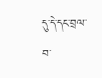དུ་དེ་དང་བྲལ་བ་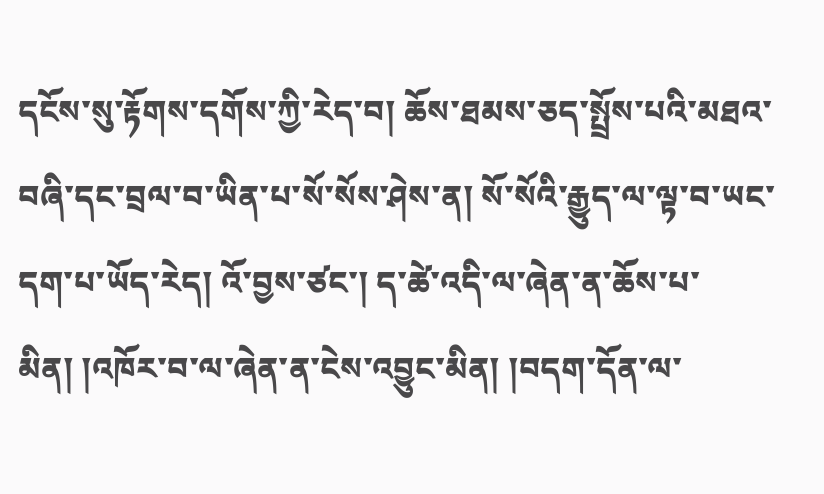དངོས་སུ་རྟོགས་དགོས་ཀྱི་རེད་བ། ཆོས་ཐམས་ཅད་སྤྲོས་པའི་མཐའ་བཞི་དང་བྲལ་བ་ཡིན་པ་སོ་སོས་ཤེས་ན། སོ་སོའི་རྒྱུད་ལ་ལྟ་བ་ཡང་དག་པ་ཡོད་རེད། འོ་བྱས་ཙང་། ད་ཚེ་འདི་ལ་ཞེན་ན་ཆོས་པ་མིན། །འཁོར་བ་ལ་ཞེན་ན་ངེས་འབྱུང་མིན། །བདག་དོན་ལ་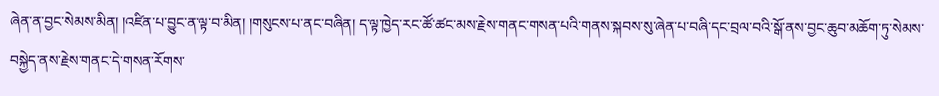ཞེན་ན་བྱང་སེམས་མིན། །འཛིན་པ་བྱུང་ན་ལྟ་བ་མིན། །གསུངས་པ་ནང་བཞིན། ད་ལྟ་ཁྱེད་རང་ཚོ་ཚང་མས་རྗེས་གནང་གསན་པའི་གནས་སྐབས་སུ་ཞེན་པ་བཞི་དང་བྲལ་བའི་སྒོ་ནས་བྱང་ཆུབ་མཆོག་ཏུ་སེམས་བསྐྱེད་ནས་རྗེས་གནང་དེ་གསན་རོགས་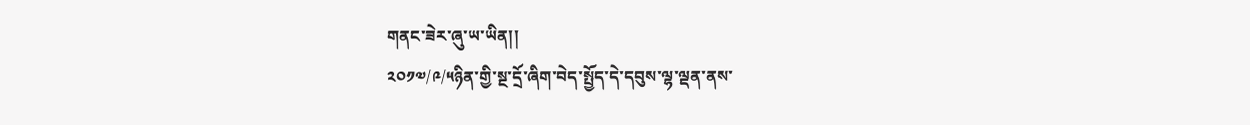གནང་ཟེར་ཞུ་ཡ་ཡིན།།
༢༠༡༧/༩/༥ཉིན་གྱི་སྔ་དྲོ་ཞིག་བེད་སྤྱོད་དེ་དབུས་ལྷ་ལྡན་ནས་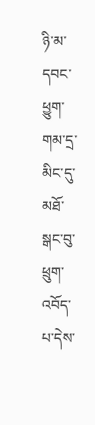ཉི་མ་དབང་ཕྱུག་གམ་དྲ་མིང་དུ་མཐོ་སྒང་བུ་ཕྲུག་འབོད་པ་དེས་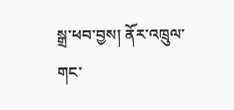སྒྲ་ཕབ་བྱས། ནོར་འཁྲུལ་གང་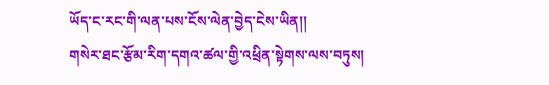ཡོད་ང་རང་གི་ལན་པས་ངོས་ལེན་བྱེད་ངེས་ཡིན།།
གསེར་ཐང་རྩོམ་རིག་དགའ་ཚལ་གྱི་འཕྲིན་སྟེགས་ལས་བཏུས།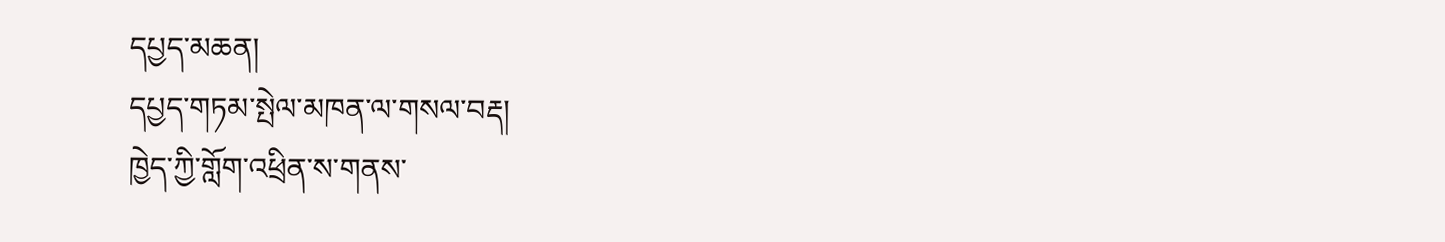དཔྱད་མཆན།
དཔྱད་གཏམ་སྤེལ་མཁན་ལ་གསལ་བརྡ།
ཁྱེད་ཀྱི་གློག་འཕྲིན་ས་གནས་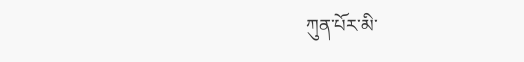ཀུན་པོར་མི་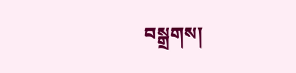བསྒྲགས།